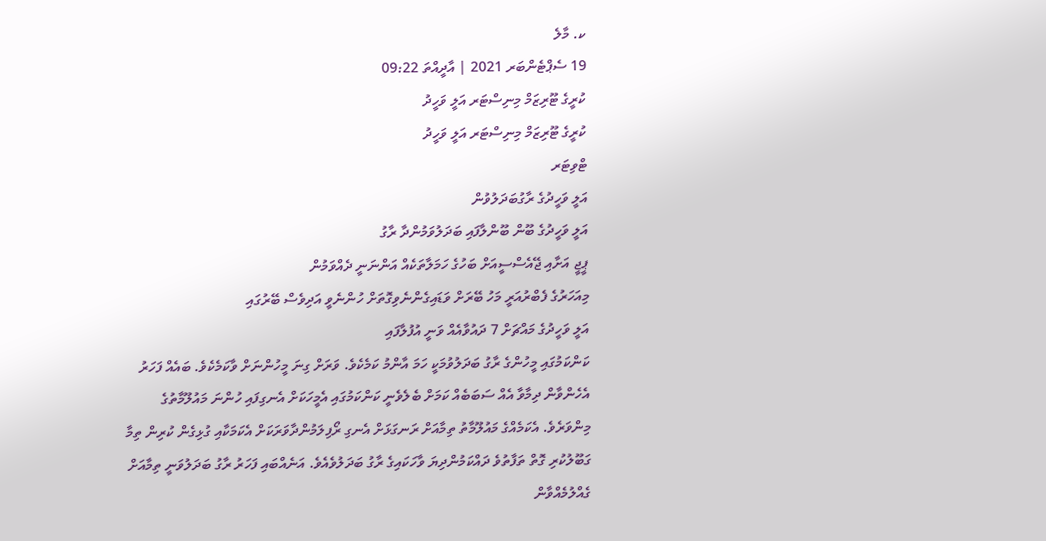ކ. މާލެ
19 ސެޕްޓެންބަރ 2021 | އާދީއްތަ 09:22
ކުރީގެ ޓޫރިޒަމް މިނިސްޓަރ އަލީ ވަހީދު
ކުރީގެ ޓޫރިޒަމް މިނިސްޓަރ އަލީ ވަހީދު
ޓްވިޓަރ
އަލީ ވަހީދުގެ ރާގުބަދަލުވުން
އަލީ ވަހީދުގެ ބޫން ބޫންލާފައި ބަދަލުވަމުންދާ ރާގު
ޕީޖީ އަށާއި ޖޭއެސްސީއަށް ބަހުގެ ހަމަލާތަކެއް އަންނަނީ ދެއްވަމުން
މިއަހަރުގެ ފެބްރުއަރީ މަހު ބޭރަށް ވަޑައިގެންނެވިގޮތަށް ހުންނެވީ އަދިވެސް ބޭރުގައި
އަލީ ވަހީދުގެ މައްޗަށް 7 ދައުވާއެއް ވަނީ އުފުލާފައި
ކަންކަމުގައި މީހުންގެ ރާގު ބަދަލުވުމަކީ ހަމަ އާންމު ކަމެކެވެ. ވަރަށް ގިނަ މީހުންނަށް ވާކަމެކެވެ. ބައެއް ފަހަރު އެހެންވާން ދިމާވާ އެއް ސަބަބެއް ކަމަށް ބެލެވެނީ ކަންކަމުގައި އެމީހަކަށް އެނގިފައި ހުންނަ މައުލޫމާތުގެ މިންވަރެވެ. އެކަމެއްގެ މައުލޫމާތު ތިމާއަށް ރަނގަޅަށް އެނގި ރޯފިލަމުންދާވަރަކަށް އެކަމަކާއި ގުޅިގެން ކުރިން ތިމާ ގަބޫލުކުރި ގޮތް ތަފާތުވެ ދައްކަމުންދިޔަ ވާހަކައިގެ ރާގު ބަދަލުވެއެވެ. އަނެއްބައި ފަހަރު ރާގު ބަދަލުވަނީ ތިމާއަށް ގެއްލުމެއްވާން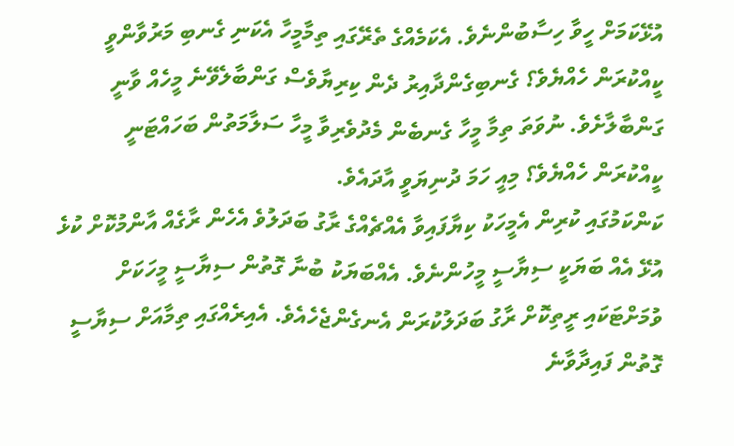އުޅޭކަމަށް ހީވާ ހިސާބުންނެވެ. އެކަމެއްގެ ތެރޭގައި ތިމާމީހާ އެކަނި ގެނބި މަރުވާންވީ ކީއްކުރަން ހެއްޔެވެ؟ ގެނބިގެންދާއިރު ދެން ކިރިޔާވެސް ގަންބާލެވޭނެ މީހެއް ވާނީ ގަންބާލާށެވެ. ނުވަތަ ތިމާ މީހާ ގެނބެން މެދުވެރިވާ މީހާ ސަލާމަތުން ބަހައްޓަނީ ކީއްކުރަން ހެއްޔެވެ؟ މިއީ ހަމަ ދުނިޔަވީ އާދައެވެ.
ކަންކަމުގައި ކުރިން އެމީހަކު ކިޔާފައިވާ އެއްޗެއްގެ ރާގު ބަދަލުވެ އެހެން ރާގެއް އާންމުކޮށް ކުޅެ އުޅޭ އެއް ބަޔަކީ ސިޔާސީ މީހުންނެވެ. އެއްބަޔަކު ބުނާ ގޮތުން ސިޔާސީ މީހަކަށް ވުމަށްޓަކައި ރީތިކޮށް ރާގު ބަދަލުކުރަން އެނގެންޖެހެއެވެ. އެއިރެއްގައި ތިމާއަށް ސިޔާސީ ގޮތުން ފައިދާވާނެ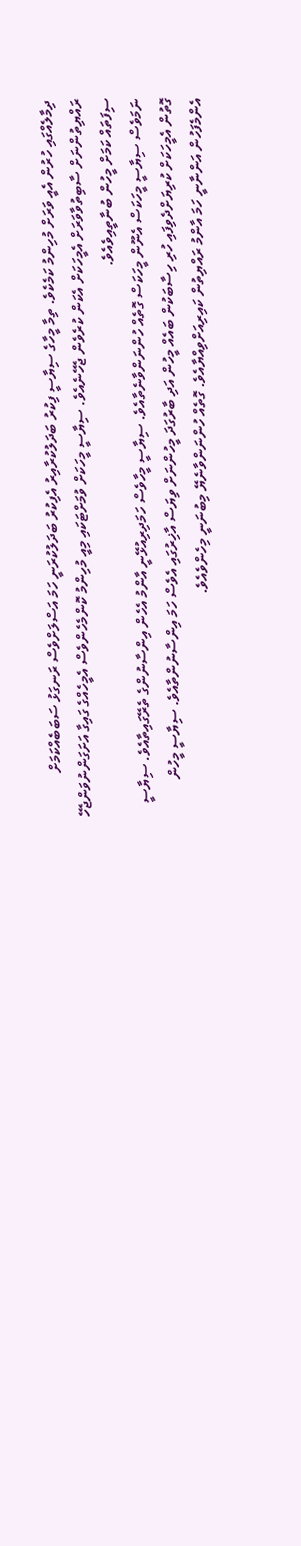ދިމާލެއްގައި ހުރުން އެއީ ވަރަށް މުހިންމު ކަމެކެވެ. ތިމާ މީހާގެ ސިޔާސީ ފިކުރު ބަދަލުކުރާއިރު އެފިކުރު ބަދަލުކުރަނީ ހަމަ އަސްލަށްވެސް ރަނގަޅު ސަބަބެއްކަމަށް ރައްޔިތުންނަށް ސާބިތުވާވަރަށް އެމީހަކަށް އެކަން ކުރެވެން ޖެހޭނެއެވެ. ސިޔާސީ މީހަކަށް ވުމަށްޓަކައި މިއީ މުހިންމު ކޮންމެހެންވެސް އެމީހެއްގެ ގައިގާ އަށަގަންނުވަންޖެހޭ ސިފަތައް ކަމަށް މީހުން ބުނާތީއިވެއެވެ.
ނަމަވެސް ސިޔާސީ މީހަކަސް އެނޫން މީހަކަސް ގޮތެއް ހުންނަންވާނެތާއެވެ. ސިޔާސީ މީހާވެސް ހަމަދިރިއުޅޭނީ އާންމު އެހެން އިންސާނުންގެ ތެރޭގައިތާއެވެ. ސިޔާސީ ގޮތުން އެމީހަކަށް ކުރިޔަށްދެވިފައި ހުރި ހިސާބަކުން ބައެއް މީހުން އަދި ބާރުގަދަ މީހުންނަށް ވިޔަސް އާޚިރުގައި އެވެސް ހަމަ އިންސާނުންތާއެވެ. ސިޔާސީ މީހުން އެންމެފަހުން އަންނާނީ ހަމަ އާންމު ރައްޔިތުން ކައިރިއަށްވިއްޔާއެވެ. ގޮތެއް ހުންނަންވާނެޔޭ މިބުނަނީ މިހެންވެއެވެ.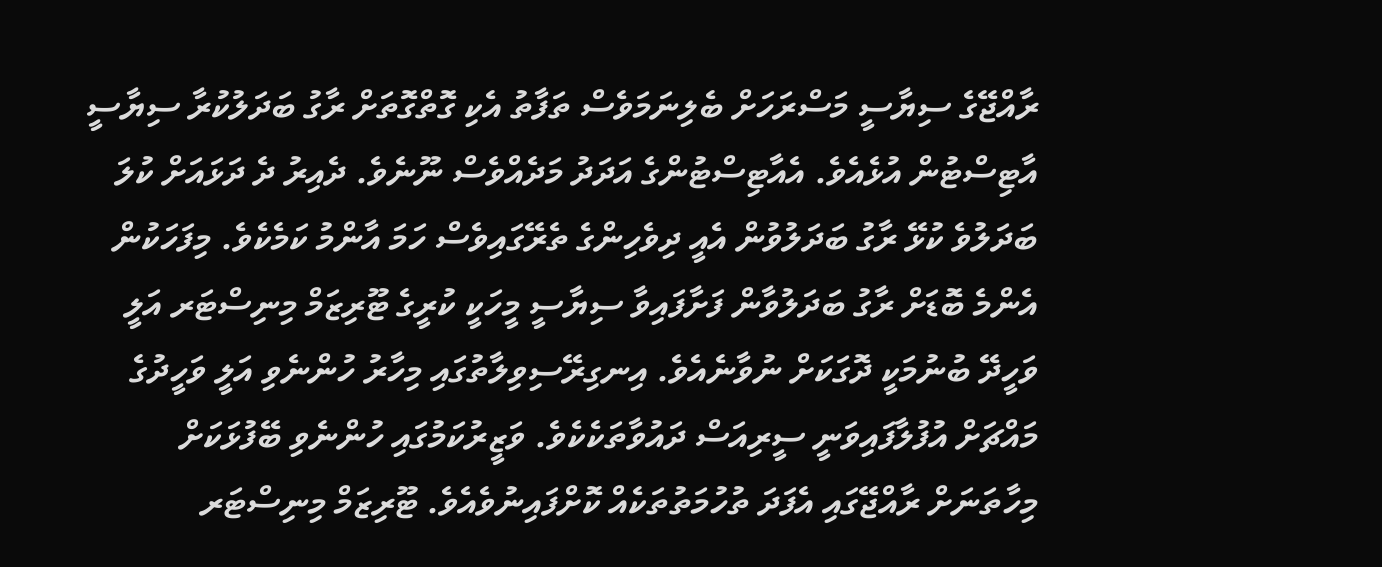ރާއްޖޭގެ ސިޔާސީ މަސްރަހަށް ބެލިނަމަވެސް ތަފާތު އެކި ގޮތްގޮތަށް ރާގު ބަދަލުކުރާ ސިޔާސީ އާޓިސްޓުން އުޅެއެވެ. އެއާޓިސްޓުންގެ އަދަދު މަދެއްވެސް ނޫނެވެ. ދެއިރު ދެ ދަޅައަށް ކުލަ ބަދަލުވެ ކުޅޭ ރާގު ބަދަލުވުން އެއީ ދިވެހިންގެ ތެރޭގައިވެސް ހަމަ އާންމު ކަމެކެވެ. މިފަހަކުން އެންމެ ބޮޑަށް ރާގު ބަދަލުވާން ފަށާފައިވާ ސިޔާސީ މީހަކީ ކުރީގެ ޓޫރިޒަމް މިނިސްޓަރ އަލީ ވަހީދޭ ބުނުމަކީ ދޮގަކަށް ނުވާނެއެވެ. އިނގިރޭސިވިލާތުގައި މިހާރު ހުންނެވި އަލީ ވަހީދުގެ މައްޗަށް އުފުލާފައިވަނީ ސީރިއަސް ދައުވާތަކެކެވެ. ވަޒީރުކަމުގައި ހުންނެވި ބޭފުޅަކަށް މިހާތަނަށް ރާއްޖޭގައި އެފަދަ ތުހުމަތުތަކެއް ކޮށްފައިނުވެއެވެ. ޓޫރިޒަމް މިނިސްޓަރ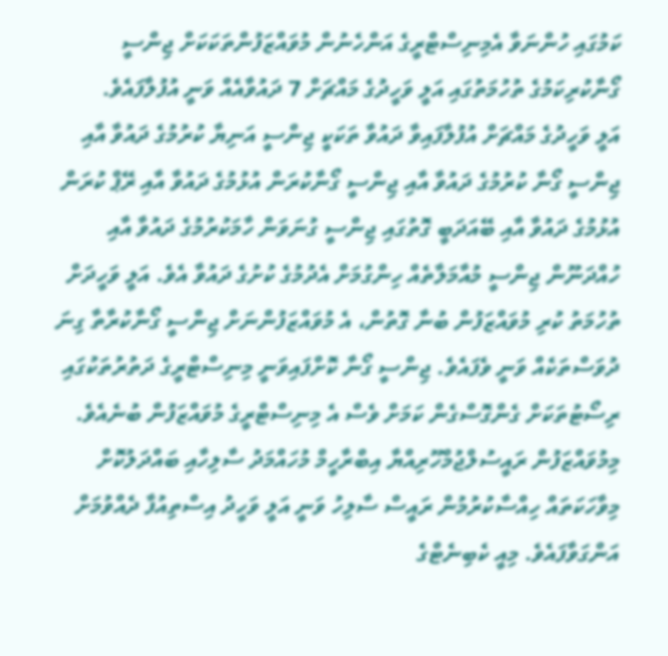ކަމުގައި ހުންނަވާ އެމިނިސްޓްރީގެ އަންހެނުން މުވައްޒަފުންތަކަކަށް ޖިންސީ ގޯނާކުރިކަމުގެ ތުހުމަތުގައި އަލީ ވަހީދުގެ މައްޗަށް 7 ދައުވާއެއް ވަނީ އުފުލާފައެވެ.
އަލީ ވަހީދުގެ މައްޗަށް އުފުލާފައިވާ ދައުވާ ތަކަކީ ޖިންސީ އަނިޔާ ކުރުމުގެ ދައުވާ އާއި ޖިންސީ ގޯނާ ކުރުމުގެ ދައުވާ އާއި ޖިންސީ ގޯނާކުރަން އުޅުމުގެ ދައުވާ އާއި ރޭޕް ކުރަން އުޅުމުގެ ދައުވާ އާއި ބޭއަދަބީ ގޮތުގައި ޖިންސީ ގުނަވަން ހާމަކުރުމުގެ ދައުވާ އާއި ހުއްދަނޫން ޖިންސީ މުއާމަލާތެއް ހިންގުމަށް އެދުމުގެ ކުށުގެ ދައުވާ އެވެ. އަލީ ވަހީދަށް ތުހުމަތު ކުރި މުވައްޒަފުން ބުނާ ގޮތުން، އެ މުވައްޒަފުންނަށް ޖިންސީ ގޯނާކުރާތާ ގިނަ ދުވަސްތަކެއް ވަނީ ވެފައެވެ. ޖިންސީ ގޯނާ ކޮށްފައިވަނީ މިނިސްޓްރީގެ ދަތުރުތަކުގައި ރިސޯޓުތަކަށް ގެންގޮސްގެން ކަމަށް ވެސް އެ މިނިސްޓްރީގެ މުވައްޒަފުން ބުނެއެވެ.
މިމުވައްޒަފުން ރައީސުލްޖުމްހޫރިއްޔާ އިބްރާހީމް މުހައްމަދު ސާލިހާއި ބައްދަލުކޮށް މިވާހަކަތައް ހިއްސާކުރުމުން ރައީސް ސާލިހު ވަނީ އަލީ ވަހީދު އިސްތިއުފާ ދެއްވުމަށް އަންގަވާފައެވެ. މިއީ ކެބިނެޓްގެ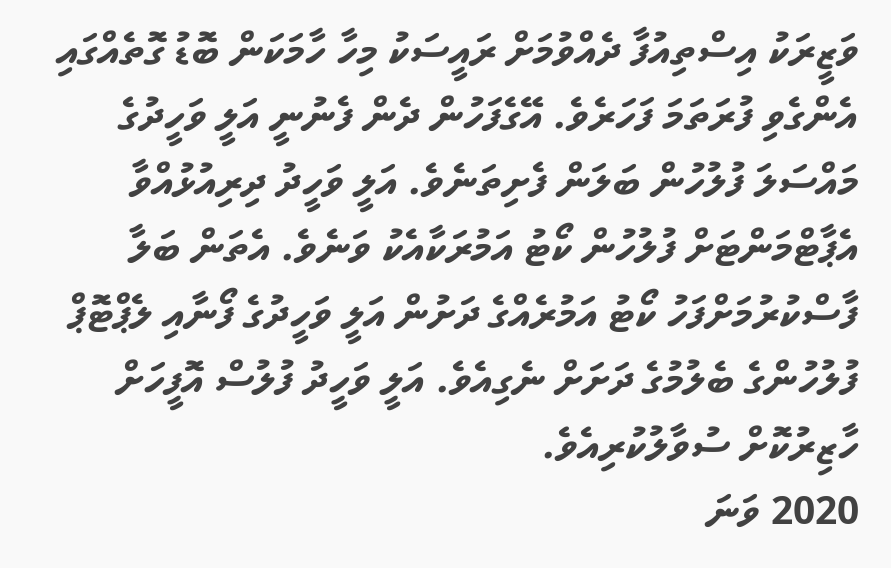ވަޒީރަކު އިސްތިއުފާ ދެއްވުމަށް ރައީސަކު މިހާ ހާމަކަން ބޮޑު ގޮތެއްގައި އެންގެވި ފުރަތަމަ ފަހަރެވެ. އޭގެފަހުން ދެން ފެނުނީ އަލީ ވަހީދުގެ މައްސަލަ ފުލުހުން ބަލަން ފެށިތަނެވެ. އަލީ ވަހީދު ދިރިއުޅުއްވާ އެޕާޓްމަންޓަށް ފުލުހުން ކޯޓު އަމުރަކާއެކު ވަނެވެ. އެތަން ބަލާ ފާސްކުރުމަށްފަހު ކޯޓު އަމުރެއްގެ ދަށުން އަލީ ވަހީދުގެ ފޯނާއި ލެޕްޓޮޕް ފުލުހުންގެ ބެލުމުގެ ދަށަށް ނެގިއެވެ. އަލީ ވަހީދު ފުލުސް އޮފީހަށް ހާޒިރުކޮށް ސުވާލުކުރިއެވެ.
2020 ވަނަ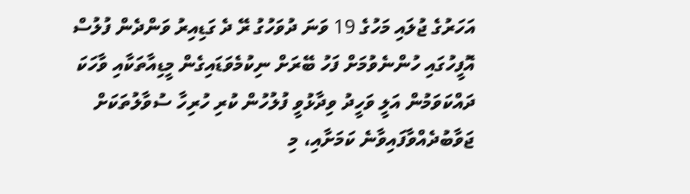އަހަރުގެ ޖުލައި މަހުގެ 19 ވަނަ ދުވަހުގު ރޭ ދެ ގަޑިއިރު ވަންދެން ފުލުސް އޮފީހުގައި ހުންނެވުމަށް ފަހު ބޭރަށް ނިކުމެވަޑައިގެން މީޑިއާތަކާއި ވާހަކަ ދައްކަވަމުން އަލީ ވަހީދު ވިދާޅުވީ ފުލުހުން ކުރި ހުރިހާ ސުވާލުތަކަށް ޖަވާބުދެއްވާފައިވާނެ ކަމަށާއި، މި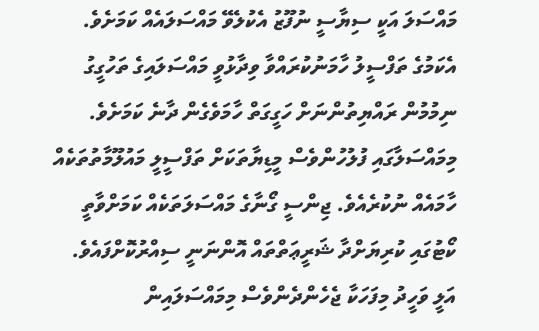މައްސަލަ އަކީ ސިޔާސީ ނުފޫޒު އެކުލެވޭ މައްސަލައެއް ކަމަށެވެ. އެކަމުގެ ތަފްސީލު ހާމަނުކުރައްވާ ވިދާޅުވީ މައްސަލައިގެ ތަހުގީގު ނިމުމުން ރައްޔިތުންނަށް ހަގީގަތް ހާމަވެގެން ދާނެ ކަމަށެވެ. މިމައްސަލާގައި ފުލުހުންވެސް މީޑިޔާތަކަށް ތަފްސީލީ މައުލޫމާތުތަކެއް ހާމައެއް ނުކުރެއެވެ. ޖިންސީ ގޯނާގެ މައްސަލަތަކެއް ކަމަށްވާތީ ކޯޓުގައި ކުރިޔަށްދާ ޝަރީޢަތްތައް އޮންނަނީ ސިއްރުކޮށްފައެވެ. އަލީ ވަހީދު މިފަހަކާ ޖެހެންދެންވެސް މިމައްސަލައިން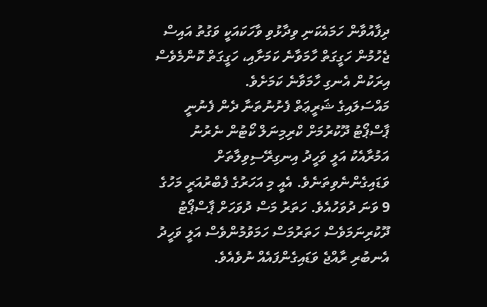ދިފާއުވާން ހަމައެކަނި ވިދާޅުވި ވާހަކައަކީ ވަގުތު އައިސް ޖެހުމުން ހަގީގަތް ހާމަވާނެ ކަމަށާއި، ހަގީގަތް ކޮންމެވެސް އިރަކުން އެނގި ހާމަވާނެ ކަމަށެވެ.
މައްސަލައިގެ ޝަރީޢަތް ފެށުނުތަނާ ދެން ފެނުނީ ޕާސްޕޯޓު ދޫކުރުމަށް ކްރިމިނަލް ކޯޓުން ނެރުނު އަމުރާއެކު އަލީ ވަހީދު އިނގިރޭސިވިލާތަށް ވަޑައިގެންނެވިތަނެވެ. އެއީ މި އަހަރުގެ ފެބްރުއަރީ މަހުގެ 9 ވަނަ ދުވަހުއެވެ. ހަތަރު މަސް ދުވަހަށް ޕާސްޕޯޓު ދޫކުރިނަމަވެސް ހަތަރުމަސް ހަމަވުމުންވެސް އަލީ ވަހީދު އެނބުރި ރާއްޖެ ވަޑައިގެންފައެއް ނުވެއެވެ.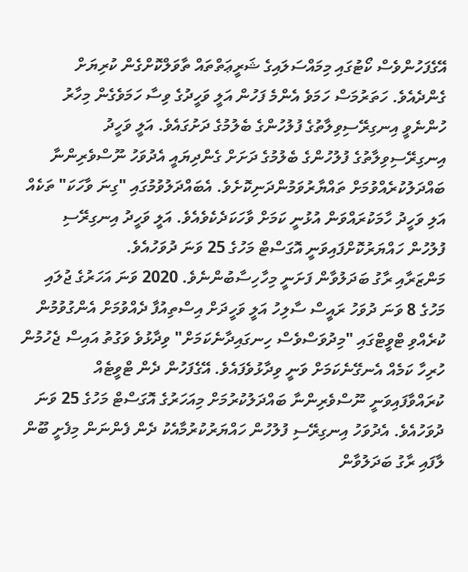އޭގެފަހުންވެސް ކޯޓުގައި މިމައްސަލައިގެ ޝަރީޢަތްތައް ތާވަލްކޮށްގެން ކުރިޔަށް ގެންދެއެވެ. ހަތަރުމަސް ހަމަވެ އެންމެ ފަހުން އަލީ ވަހީދުގެ ވިސާ ހަމަވެގެން މިހާރު ހުންނެވީ އިނގިރޭސިވިލާތުގެ ފުލުހުންގެ ބެލުމުގެ ދަށުގައެވެ. އަލީ ވަހީދު އިނގިރޭސިވިލާތުގެ ފުލުހުންގެ ބެލުމުގެ ދަށަށް ގެންދިޔައީ އެދުވަހު ނޫސްވެރިންނާ ބައްދަލުކުރެއްވުމަށް ތައްޔާރުވަމުންދަނިކޮށެވެ. އެބައްދަލުވުމުގައި "ގިނަ ވާހަކަ" ތަކެއް އަލި ވަހީދު ހާމަކުރައްވަން އުޅުނީ ކަމަށް ވާހަކަދެކެވެއެވެ. އަލީ ވަހީދު އިނގިރޭސި ފުލުހުން ހައްޔަރުކޮށްފައިވަނީ އޮގަސްޓް މަހުގެ 25 ވަނަ ދުވަހުއެވެ.
މަންޒަރާއި ރާގު ބަދަލުވާން ފަށަނީ މިހާހިސާބުންނެވެ. 2020 ވަނަ އަހަރުގެ ޖުލައި މަހުގެ 8 ވަނަ ދުވަހު ރައީސް ސާލިހު އަލީ ވަހީދަށް އިސްތިއުފާ ދެއްވުމަށް އެންގުވުމުން ކުރެއްވި ޓްވީޓްގައި "މިދުވަސްވެސް ހިނގައިދާނެކަމަށް" ވިދާޅުވެ ވަގުތު އައިސް ޖެހުމުން ހުރިހާ ކަމެއް އެނގޭނެކަމަށް ވަނީ ވިދާޅުވެފައެވެ. އޭގެފަހުން ދެން ޓްވީޓެއް ކުރައްވާފައިވަނީ ނޫސްވެރިންނާ ބައްދަލުކުރުމަށް މިއަހަރުގެ އޮގަސްޓް މަހުގެ 25 ވަނަ ދުވަހުއެވެ. އެދުވަހު އިނގިރޭސި ފުލުހުން ހައްޔަރުކުރުމާއެކު ދެން ފެންނަން މިފެށީ ބޫން ލާފައި ރާގު ބަދަލުވާން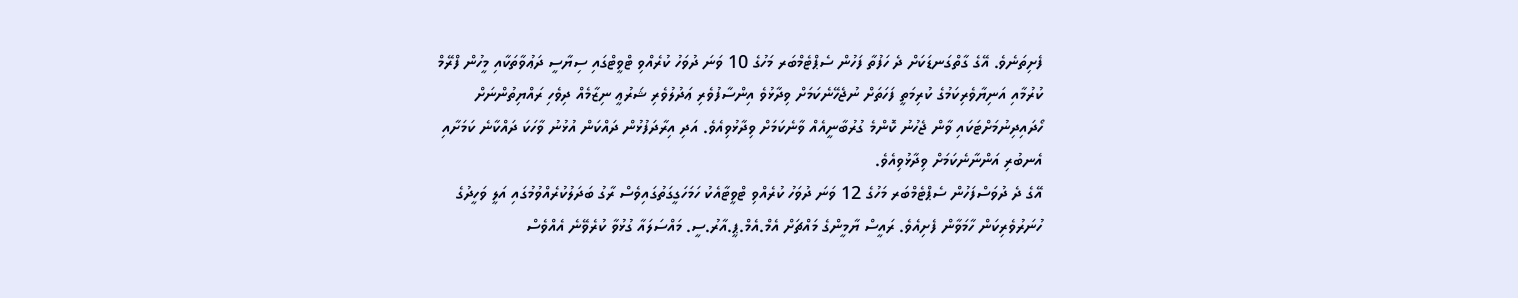ފެށިތަނެވެ. އޭގެ ގާތްގަނޑަކަށް ދެ ހަފުތާ ފަހުން ސެޕްޓެމްބަރ މަހުގެ 10 ވަނަ ދުވަހު ކުރެއްވި ޓްވީޓްގައި ސިޔާސީ ދަޢުވާތަކާއި މީހުން ފްރޭމް ކުރުމާއި އަނިޔާވެރިކަމުގެ ކުރިމަތީ ފަހަތަށް ނުޖެހޭނެކަމަށް ވިދާޅުވެ އިންސާފުވެރި ޢަދުލުވެރި ޝަރުޢީ ނިޒާމެއް ދިވެހި ރައްޔިތުންނަށް ހޯދައިދިނުމަށްޓަކައި ވާން ޖެހުނު ކޮންމެ ގުރުބާނީއެއް ވާނެކަމަށް ވިދާޅުވިއެވެ. އަދި އިރާދަފުޅުން ދައްކަން އުޅުނު ވާހަކަ ދައްކާނެ ކަމަށާއި އެނބުރި އަންނާނެކަމަށް ވިދާޅުވިއެވެ.
އޭގެ ދެ ދުވަސްފަހުން ސެޕްޓެމްބަރ މަހުގެ 12 ވަނަ ދުވަހު ކުރެއްވި ޓްވީޓާއެކު ހަމަހަގީގަތުގައިވެސް ރާގު ބަދަލުކުރެއްވުމުގައި އަލީ ވަހީދުގެ ހުނަރުވެރިކަން ހާމަވާން ފެށިއެވެ. ރައީސް ޔާމީންގެ މައްޗަށް އެމް.އެމް.ޕީ.އާރު.ސީ. މައްސަލައާ ގުޅުވާ ކުރެވޭނެ އެއްވެސް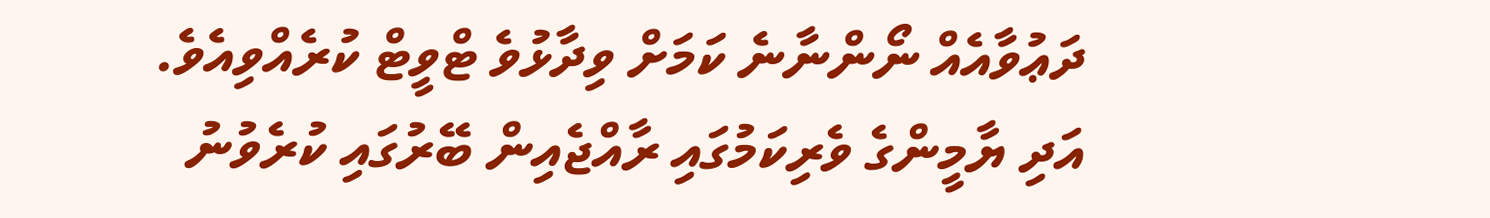ދަޢުވާއެއް ނޯންނާނެ ކަމަށް ވިދާޅުވެ ޓްވީޓް ކުރެއްވިއެވެ. އަދި ޔާމީންގެ ވެރިކަމުގައި ރާއްޖެއިން ބޭރުގައި ކުރެވުނު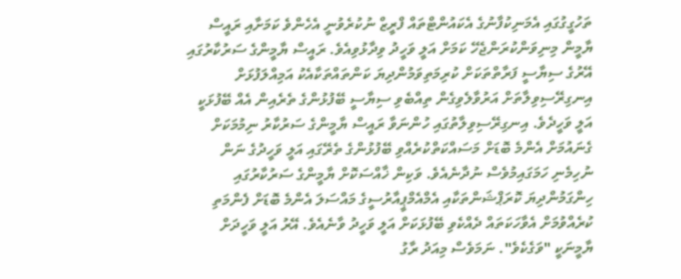ތަހުގީގުގައި އެމަނިކުފާނުގެ އެކައުންޓްތައް ފްރީޒް ނުކުރެވުނީ އެހެންވެ ކަމަށާއި ރައީސް ޔާމީން މިނިވަންކުރަންޖެހޭ ކަމަށް އަލީ ވަހީދު ވިދާޅުވިއެވެ. ރައީސް ޔާމީންގެ ސަރުކާރުގައި އޭރުގެ ސިޔާސީ ފަރާތްތަކަށް ކުރިމަތިވަމުންދިޔަ ކަންތައްތަކާއެކު އަމިއްލަފުޅަށް އިނގިރޭސިވިލާތަށް އަރުވާލެވިގެން ތިއްބެވި ސިޔާސީ ބޭފުޅުންގެ ތެރެއިން އެއް ބޭފުޅަކީ އަލީ ވަހީދެވެ. އިނގިރޭސިވިލާތުގައި ހުންނަވާ ރައީސް ޔާމީންގެ ސަރުކާރު ނިމުމަކަށް ގެނައުމަށް އެންމެ ބޮޑަށް މަސައްކަތްކުރެއްވި ބޭފުޅުންގެ ތެރޭގައި އަލީ ވަހީދުގެ ނަން ނުހިމެނި ހަމަގައިމުވެސް ނުދާނެއެވެ. ވަކިން ޚާއްސަކޮށް ޔާމީންގެ ސަރުކާރުގައި ހިންގަމުންދިޔަ ކޮރަޕްޝަންތަކާއި އެމްއެމްޕީއާރުސީގެ މައްސަލަ އެންމެ ބޮޑަށް ފެންމަތި ކުރެއްވުމަށް އެވާހަކަތައް ދެއްކެވި ބޭފުޅަކަށް އަލީ ވަހީދު ވާނެއެވެ. އޭރު އަލީ ވަހީދަށް ޔާމީނަކީ "ވަގެކެވެ". ނަމަވެސް މިއަދު ރާގު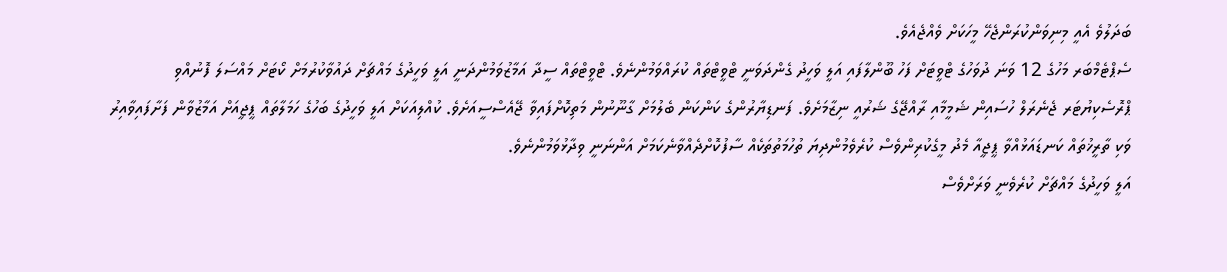ބަދަލުވެ އެއީ މިނިވަންކުރަންޖެހޭ މީހަކަށް ވެއްޖެއެވެ.
ސެޕްޓެމްބަރ މަހުގެ 12 ވަނަ ދުވަހުގެ ޓްވީޓަށް ފަހު ބޫންލާފައި އަލީ ވަހީދު ގެންދަވަނީ ޓްވީޓްތައް ކުރައްވަމުންނެވެ. ޓްވީޓްތައް ސީދާ އަމާޒުވަމުންދަނީ އަލީ ވަހީދުގެ މައްޗަށް ދައުވާކުރުމަށް ކޯޓަށް މައްސަލަ ފޮނުއްވި ޕްރޮސެކިޔުޓަރ ޖެނެރަލް ހުސައިން ޝަމީމާއި ރާއްޖޭގެ ޝަރުއީ ނިޒާމަށެވެ. ފަނޑިޔާރުންގެ ކަންކަން ބެލުމަށް ގާނޫނުން މަތިކޮށްފައިވާ ޖޭއެސްސީއަށެވެ. ކުއްލިއަކަށް އަލީ ވަހީދުގެ ބަހުގެ ހަމަލާތައް ޕީޖީއަށް އަމާޒުވާން ފަށާފައިވާއިރު ވަކި ތާރީޚުތައް ކަނޑައަޅުއްވާ ޕީޖީއާ މެދު މީގެކުރިންވެސް ކުރެވެމުންދިޔަ ތުހުމަތުތަކެއް ސާފުކޮށްދެއްވާނެކަމަށް އަންނަނީ ވިދާޅުވަމުންނެވެ.
އަލީ ވަހީދުގެ މައްޗަށް ކުރެވެނީ ވަރަށްވެސް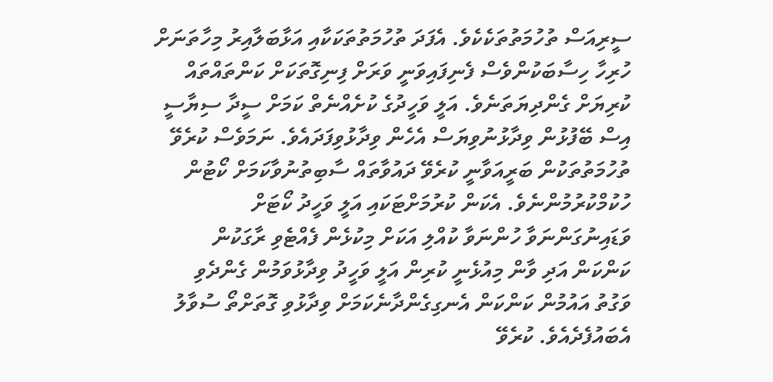ސީރިއަސް ތުހުމަތުތަކެކެވެ. އެފަދަ ތުހުމަތުތަކަކާއި އަޅާބަލާއިރު މިހާތަނަށް ހުރިހާ ހިސާބަކުންވެސް ފެނިފައިވަނީ ވަރަށް ފިނިގޮތަކަށް ކަންތައްތައް ކުރިޔަށް ގެންދިޔަތަނެވެ. އަލީ ވަހީދުގެ ކުށެއްނެތް ކަމަށް ސީދާ ސިޔާސީ އިސް ބޭފުޅުން ވިދާޅުނުވިޔަސް އެހެން ވިދާޅުވިފަދައެވެ. ނަމަވެސް ކުރެވޭ ތުހުމަތުތަކުން ބަރީއަވާނީ ކުރެވޭ ދައުވާތައް ސާބިތުނުވާކަމަށް ކޯޓުން ހުކުމްކުރުމުންނެވެ. އެކަން ކުރުމަށްޓަކައި އަލީ ވަހީދު ކޯޓަށް ވަޑައިނުގަންނަވާ ހުންނަވާ ކުއްލި އަކަށް މިކުޅެން ފެއްޓެވި ރާގަކުން ކަންކަން އަދި ވާން މިއުޅެނީ ކުރިން އަލީ ވަހީދު ވިދާޅުވަމުން ގެންދެވި ވަގުތު އައުމުން ކަންކަން އެނގިގެންދާނެކަމަށް ވިދާޅުވި ގޮތަށްތޯ ސުވާލު އެބައުފެދެއެވެ. ކުރެވޭ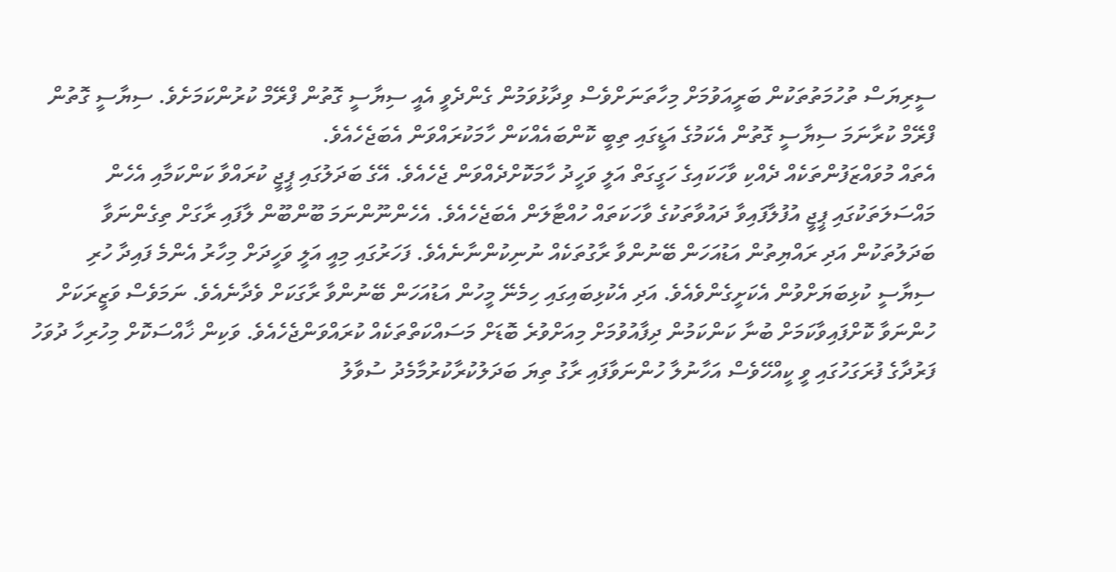ސީރިޔަސް ތުހުމަތުތަކުން ބަރީއަވުމަށް މިހާތަނަށްވެސް ވިދާޅުވަމުން ގެންދެވީ އެއީ ސިޔާސީ ގޮތުން ފްރޭމް ކުރުންކަމަށެވެ. ސިޔާސީ ގޮތުން ފްރޭމް ކުރާނަމަ ސިޔާސީ ގޮތުން އެކަމުގެ އަޑީގައި ތިބީ ކޮންބައެއްކަން ހާމަކުރައްވަން އެބަޖެހެއެވެ.
އެތައް މުވައްޒަފުންތަކެއް ދެއްކި ވާހަކައިގެ ހަގީގަތް އަލީ ވަހީދު ހާމަކޮށްދެއްވަން ޖެހެއެވެ. އޭގެ ބަދަލުގައި ޕީޖީ ކުރައްވާ ކަންކަމާއި އެހެން މައްސަލަތަކުގައި ޕީޖީ އުފުލާފައިވާ ދައުވާތަކުގެ ވާހަކަތައް ހުއްޓާލަން އެބަޖެހެއެވެ. އެހެންނޫންނަމަ ބޫންބޫން ލާފައި ރާގަށް ތިގެންނަވާ ބަދަލުތަކުން އަދި ރައްޔިތުން އަޑުއަހަން ބޭނުންވާ ރާގުތަކެއް ނުނިކުންނާނެއެވެ. ފަހަރުގައި މިއީ އަލީ ވަހީދަށް މިހާރު އެންމެ ފައިދާ ހުރި ސިޔާސީ ކުޅިބަޔަށްވުން އެކަށީގެންވެއެވެ. އަދި އެކުޅިބައިގައި ހިމެނޭ މީހުން އަޑުއަހަން ބޭނުންވާ ރާގަކަށް ވެދާނެއެވެ. ނަމަވެސް ވަޒީރަކަށް ހުންނަވާ ކޮށްފައިވާކަމަށް ބުނާ ކަންކަމުން ދިފާއުވުމަށް މިއަށްވުރެ ބޮޑަށް މަސައްކަތްތަކެއް ކުރައްވަންޖެހެއެވެ. ވަކިން ޚާއްސަކޮށް މިހުރިހާ ދުވަހު ފަރުދާގެ ފުރަގަހުގައި ވީ ކީއްހޭވެސް އަހާނުލާ ހުންނަވާފައި ރާގު ތިޔަ ބަދަލުކުރާކުރުމާމެދު ސުވާލު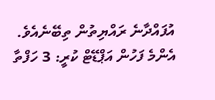އުފައްދާނެ ރައްޔިތުން ތިބޭނެއެވެ.
އެންމެ ފަހުން އަޕްޑޭޓް ކުރީ: 3 ހަފްތާ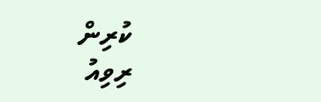ކުރިން
ރިވިއު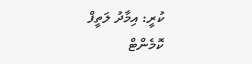ކުރީ: އިމާދު ލަތީފް
ކޮމެންޓް